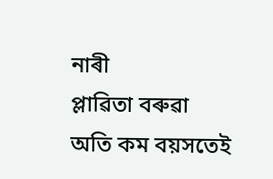নাৰী
প্লাৱিতা বৰুৱা
অতি কম বয়সতেই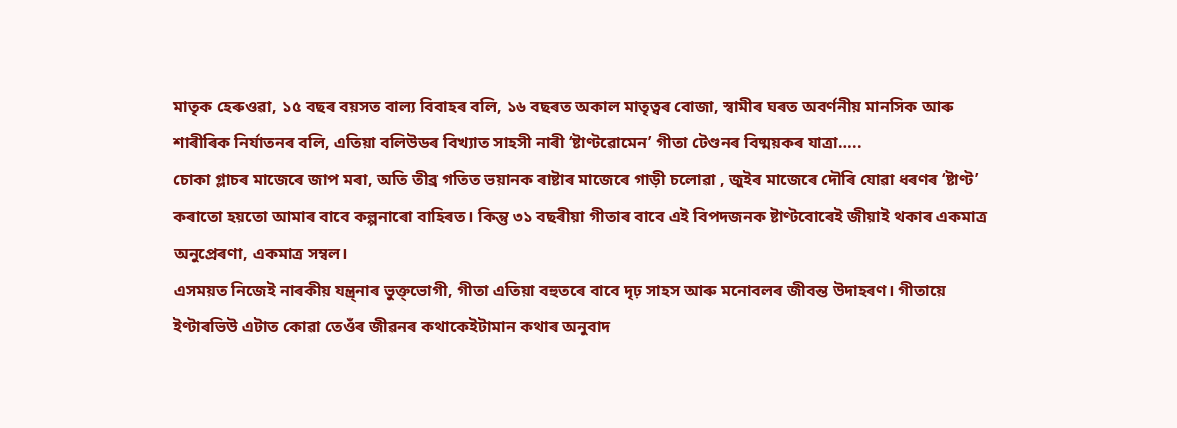মাতৃক হেৰুওৱা, ১৫ বছৰ বয়সত বাল্য বিবাহৰ বলি, ১৬ বছৰত অকাল মাতৃত্বৰ বোজা, স্বামীৰ ঘৰত অবৰ্ণনীয় মানসিক আৰু শাৰীৰিক নিৰ্যাতনৰ বলি, এতিয়া বলিউডৰ বিখ্যাত সাহসী নাৰী ‘ষ্টাণ্টৱোমেন’ গীতা টেণ্ডনৰ বিষ্ময়কৰ যাত্ৰা…..
চোকা গ্লাচৰ মাজেৰে জাপ মৰা, অতি তীব্ৰ গতিত ভয়ানক ৰাষ্টাৰ মাজেৰে গাড়ী চলোৱা , জুইৰ মাজেৰে দৌৰি যোৱা ধৰণৰ ‘ষ্টাণ্ট’ কৰাতো হয়তো আমাৰ বাবে কল্পনাৰো বাহিৰত। কিন্তু ৩১ বছৰীয়া গীতাৰ বাবে এই বিপদজনক ষ্টাণ্টবোৰেই জীয়াই থকাৰ একমাত্ৰ অনুপ্ৰেৰণা, একমাত্ৰ সম্বল।
এসময়ত নিজেই নাৰকীয় যন্ত্ৰ্নাৰ ভুক্ত্ভোগী, গীতা এতিয়া বহুতৰে বাবে দৃঢ় সাহস আৰু মনোবলৰ জীবন্ত উদাহৰণ। গীতায়ে ইণ্টাৰভিউ এটাত কোৱা তেওঁৰ জীৱনৰ কথাকেইটামান কথাৰ অনুবাদ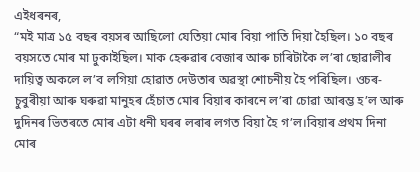এইধৰনৰ,
“মই মাত্ৰ ১৫ বছৰ বয়সৰ আছিলো যেতিয়া মোৰ বিয়া পাতি দিয়া হৈছিল। ১০ বছৰ বয়সতে মোৰ মা ঢুকাইছিল। মাক হেৰুৱাৰ বেজাৰ আৰু চাৰিটাকৈ ল’ৰা ছোৱালীৰ দায়িত্ব অকলে ল’ব লগিয়া হোৱাত দেউতাৰ অৱস্থা শোচনীয় হৈ পৰিছিল। ওচৰ-চুবুৰীয়া আৰু ঘৰুৱা মানুহৰ হেঁচাত মোৰ বিয়াৰ কাৰনে ল’ৰা চোৱা আৰম্ভ হ’ল আৰু দুদিনৰ ভিতৰতে মোৰ এটা ধনী ঘৰৰ লৰাৰ লগত বিয়া হৈ গ’ল।বিয়াৰ প্ৰথম দিনা মোৰ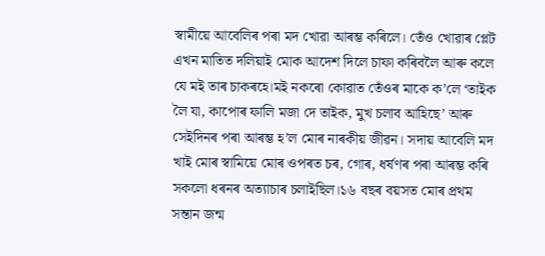স্বামীয়ে আবেলিৰ পৰা মদ খোৱা আৰম্ভ কৰিলে। তেঁও খোৱাৰ প্লেট এখন মাতিত দলিয়াই মোক আদেশ দিলে চাফা কৰিবলৈ আৰু কলে যে মই তাৰ চাকৰহে।মই নকৰো কোৱাত তেঁওৰ মাকে ক’লে ‘তাইক লৈ যা, কাপোৰ ফালি মজা দে তাইক, মুখ চলাব আহিছে’ আৰু সেইদিনৰ পৰা আৰম্ভ হ’ল মোৰ নাৰকীয় জীৱন। সদায় আবেলি মদ খাই মোৰ স্বামিয়ে মোৰ ওপৰত চৰ, গোৰ, ধৰ্ষণৰ পৰা আৰম্ভ কৰি সকলো ধৰনৰ অত্যাচাৰ চলাইছিল।১৬ বছৰ বয়সত মোৰ প্ৰথম সন্তান জন্ম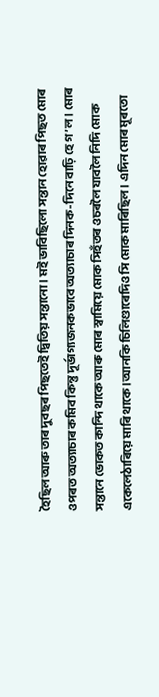হৈছিল আৰু তাৰ দুবছৰ পিছতেই দ্বিতিয় সন্তানো। মই ভাবিছিলো সন্তান হোৱাৰ পিছত মোৰ ওপৰত অত্যাচাৰ কমিব কিন্তু দূৰ্ভাগ্যজনকভাবে অত্যাচাৰ দিনক-দিনে বাঢ়ি হে গ’ল। মোৰ সন্তানে ভোকত কান্দি থাকে আৰু মোৰ স্বামিয়ে মোক সিহঁতৰ ওচৰলৈ যাবলৈ নিদি মোক একেলেঠাৰিয়ে মাৰি থাকে।আনকি চিলিণ্ডাৰেদিও সি মোক মাৰিছিল। এদিন মোৰ মূৰতো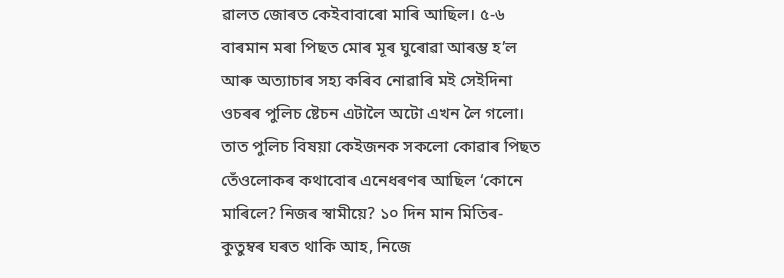ৱালত জোৰত কেইবাবাৰো মাৰি আছিল। ৫-৬ বাৰমান মৰা পিছত মোৰ মূৰ ঘুৰোৱা আৰম্ভ হ’ল আৰু অত্যাচাৰ সহ্য কৰিব নোৱাৰি মই সেইদিনা ওচৰৰ পুলিচ ষ্টেচন এটালৈ অটো এখন লৈ গলো। তাত পুলিচ বিষয়া কেইজনক সকলো কোৱাৰ পিছত তেঁওলোকৰ কথাবোৰ এনেধৰণৰ আছিল ‘কোনে মাৰিলে? নিজৰ স্বামীয়ে? ১০ দিন মান মিতিৰ-কুতুম্বৰ ঘৰত থাকি আহ, নিজে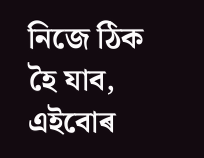নিজে ঠিক হৈ যাব, এইবোৰ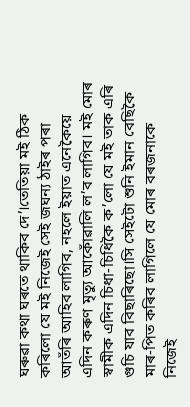ঘৰুৱা কথা ঘৰতে থাকিব দে’।তেতিয়া মই ঠিক কৰিলো যে মই নিজেই সেই জঘন্য ঠাইৰ পৰা আতঁৰি আহিব লাগিব, নহলে ইয়াত এনেকৈয়ে এদিন কৰুণ মৃত্যু আকোঁৱালি ল’ব লাগিব। মই মোৰ স্বামীক এদিন চিধা-চিধিকৈ ক’লো যে মই তাক এৰি গুচি যাব বিছাৰিছো।সি সেইটো শুনি ইমান বেছিকৈ মাৰ-পিত কৰিব লাগিলে যে মোৰ বৰজনাকে নিজেই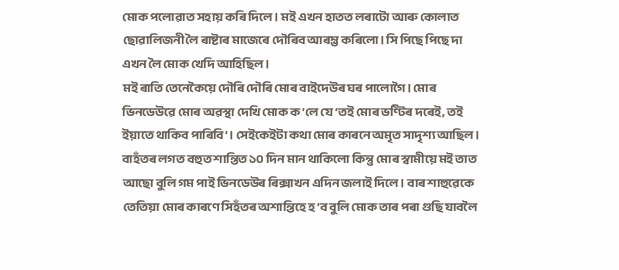মোক পলোৱাত সহায় কৰি দিলে। মই এখন হাতত লৰাটো আৰু কোলাত ছোৱালিজনী লৈ ৰাষ্টাৰ মাজেৰে দৌৰিব আৰম্ভ কৰিলো। সি পিছে পিছে দা এখন লৈ মোক খেদি আহিছিল।
মই ৰাতি তেনেকৈয়ে দৌৰি দৌৰি মোৰ বাইদেউৰ ঘৰ পালোগৈ। মোৰ ভিনডেউৱে মোৰ অৱস্থা দেখি মোক ক’লে যে ‘তই মোৰ ভণ্টিৰ দৰেই, তই ইয়াতে থাকিব পাৰিবি’। সেইকেইটা কথা মোৰ কাৰনে অমৃত সাদৃশ্য আছিল। বাহঁতৰ লগত বহুত শান্তিত ১০ দিন মান থাকিলো কিন্তু মোৰ স্বামীয়ে মই তাত আছো বুলি গম পাই ভিনডেউৰ ৰিক্সাখন এদিন জলাই দিলে। বাৰ শাহুৱেকে তেতিয়া মোৰ কাৰণে সিহঁতৰ অশান্তিহে হ’ব বুলি মোক তাৰ পৰা গুছি যাবলৈ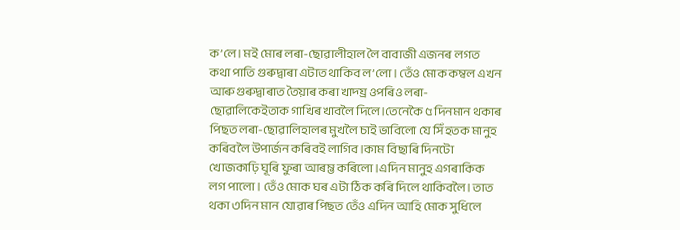ক’লে। মই মোৰ লৰা-ছোৱালীহাল লৈ বাবাজী এজনৰ লগত কথা পাতি গুৰুদ্বাৰা এটাত থাকিব ল’লো। তেঁও মোক কম্বল এখন আৰু গুৰুদ্বাৰাত তৈয়াৰ কৰা খাদ্য্ৰ ওপৰিও লৰা-ছোৱালিকেইতাক গাখিৰ খাবলৈ দিলে।তেনেকৈ ৫ দিনমান থকাৰ পিছত লৰা-ছোৱালিহালৰ মুখলৈ চাই ভাবিলো যে সিঁহতক মানুহ কৰিবলৈ উপাৰ্জন কৰিবই লাগিব।কাম বিছাৰি দিনটো খোজকাঢ়ি ঘূৰি ফুৰা আৰম্ভ কৰিলো।এদিন মানুহ এগৰাকিক লগ পালো। তেঁও মোক ঘৰ এটা ঠিক কৰি দিলে থাকিবলৈ। তাত থকা ৩দিন মান যোৱাৰ পিছত তেঁও এদিন আহি মোক সুধিলে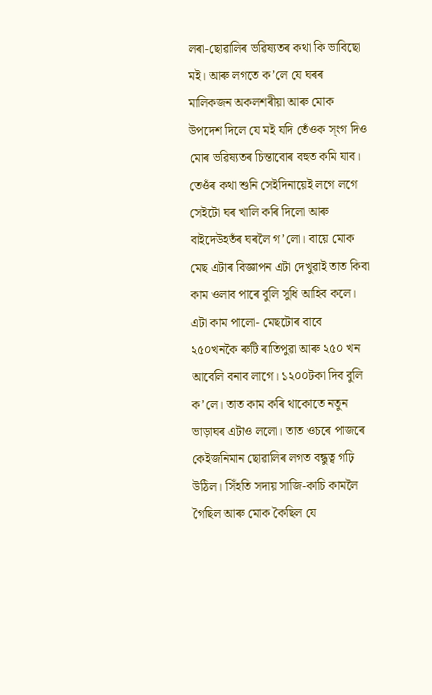লৰা-ছোৱালিৰ ভৱিষ্যতৰ কথা কি ভাবিছো মই। আৰু লগতে ক’লে যে ঘৰৰ মালিকজন অকলশৰীয়া আৰু মোক উপদেশ দিলে যে মই যদি তেঁওক স্ংগ দিও মোৰ ভৱিষ্যতৰ চিন্তাবোৰ বহুত কমি যাব। তেওঁৰ কথা শুনি সেইদিনায়েই লগে লগে সেইটো ঘৰ খালি কৰি দিলো আৰু বাইদেউহতঁৰ ঘৰলৈ গ’লো। বায়ে মোক মেছ এটাৰ বিজ্ঞাপন এটা দেখুৱাই তাত কিবা কাম ওলাব পাৰে বুলি সুধি আহিব কলে। এটা কাম পালো- মেছটোৰ বাবে ২৫০খনকৈ ৰুটি ৰাতিপুৱা আৰু ২৫০ খন আবেলি বনাব লাগে। ১২০০টকা দিব বুলি ক’লে। তাত কাম কৰি থাকোতে নতুন ভাড়াঘৰ এটাও ললো। তাত ওচৰে পাজৰে কেইজনিমান ছোৱালিৰ লগত বন্ধুত্ব গঢ়ি উঠিল। সিঁহতি সদায় সাজি-কাচি কামলৈ গৈছিল আৰু মোক কৈছিল যে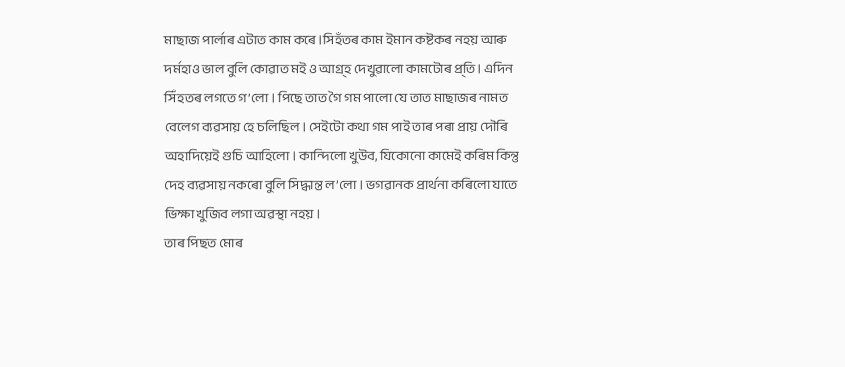মাছাজ পাৰ্লাৰ এটাত কাম কৰে।সিহঁতৰ কাম ইমান কষ্টকৰ নহয় আৰু দৰ্মহাও ভাল বুলি কোৱাত মই ও আগ্ৰ্হ দেখুৱালো কামটোৰ প্ৰ্তি। এদিন সিঁহতৰ লগতে গ’লো। পিছে তাত গৈ গম পালো যে তাত মাছাজৰ নামত বেলেগ ব্যৱসায় হে চলিছিল। সেইটো কথা গম পাই তাৰ পৰা প্ৰায় দৌৰি অহাদিয়েই গুচি আহিলো। কান্দিলো খুউব, যিকোনো কামেই কৰিম কিন্তু দেহ ব্যৱসায় নকৰো বুলি সিদ্ধান্ত ল’লো। ভগৱানক প্ৰাৰ্থনা কৰিলো যাতে ভিক্ষা খুজিব লগা অৱস্থা নহয়।
তাৰ পিছত মোৰ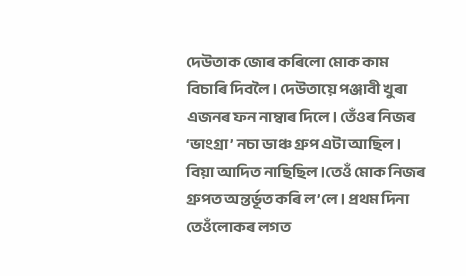দেউতাক জোৰ কৰিলো মোক কাম বিচাৰি দিবলৈ। দেউতায়ে পঞ্জাবী খুৰা এজনৰ ফন নাম্বাৰ দিলে। তেঁওৰ নিজৰ ‘ভাংগ্ৰা’ নচা ডাঞ্চ গ্ৰুপ এটা আছিল। বিয়া আদিত নাছিছিল।তেওঁ মোক নিজৰ গ্ৰুপত অন্তৰ্ভূত কৰি ল’লে। প্ৰথম দিনা তেওঁলোকৰ লগত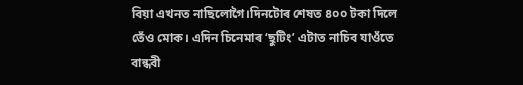বিয়া এখনত নাছিলোগৈ।দিনটোৰ শেষত ৪০০ টকা দিলে তেঁও মোক। এদিন চিনেমাৰ ‘ছুটিং’ এটাত নাচিব যাওঁতে বান্ধবী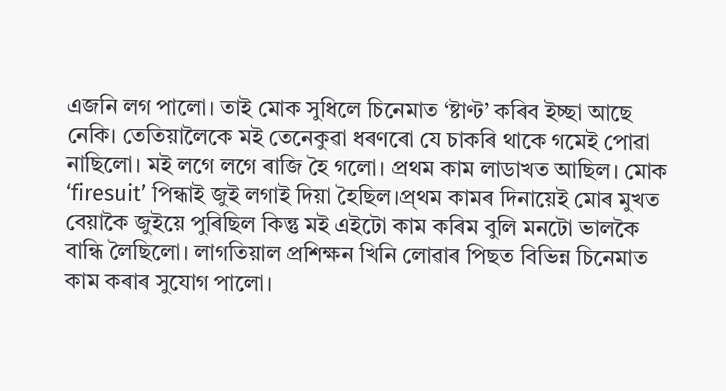এজনি লগ পালো। তাই মোক সুধিলে চিনেমাত ‘ষ্টাণ্ট’ কৰিব ইচ্ছা আছে নেকি। তেতিয়ালৈকে মই তেনেকুৱা ধৰণৰো যে চাকৰি থাকে গমেই পোৱা নাছিলো। মই লগে লগে ৰাজি হৈ গলো। প্ৰথম কাম লাডাখত আছিল। মোক ‘firesuit’ পিন্ধাই জুই লগাই দিয়া হৈছিল।প্ৰ্থম কামৰ দিনায়েই মোৰ মুখত বেয়াকৈ জুইয়ে পুৰিছিল কিন্তু মই এইটো কাম কৰিম বুলি মনটো ভালকৈ বান্ধি লৈছিলো। লাগতিয়াল প্ৰশিক্ষন খিনি লোৱাৰ পিছত বিভিন্ন চিনেমাত কাম কৰাৰ সুযোগ পালো।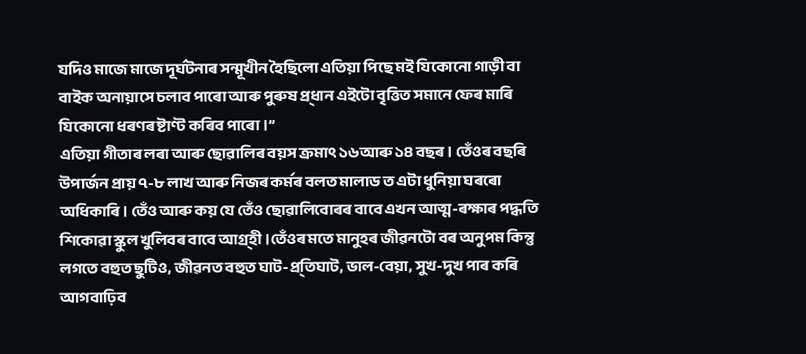যদিও মাজে মাজে দূৰ্ঘটনাৰ সন্মূখীন হৈছিলো এতিয়া পিছে মই যিকোনো গাড়ী বা বাইক অনায়াসে চলাব পাৰো আৰু পুৰুষ প্ৰ্ধান এইটো বৃত্তিত সমানে ফেৰ মাৰি যিকোনো ধৰণৰ ষ্টাণ্ট কৰিব পাৰো।”
এতিয়া গীতাৰ লৰা আৰু ছোৱালিৰ বয়স ক্ৰমাৎ ১৬আৰু ১৪ বছৰ। তেঁওৰ বছৰি উপাৰ্জন প্ৰায় ৭-৮ লাখ আৰু নিজৰ কৰ্মৰ বলত মালাড ত এটা ধুনিয়া ঘৰৰো অধিকাৰি। তেঁও আৰু কয় যে তেঁও ছোৱালিবোৰৰ বাবে এখন আত্ম-ৰক্ষাৰ পদ্ধতি শিকোৱা স্কুল খুলিবৰ বাবে আগ্ৰ্হী।তেঁওৰ মতে মানুহৰ জীৱনটো বৰ অনুপম কিন্তু লগতে বহুত ছুটিও, জীৱনত বহুত ঘাট-প্ৰ্তিঘাট, ভাল-বেয়া, সুখ-দুখ পাৰ কৰি আগবাঢ়িব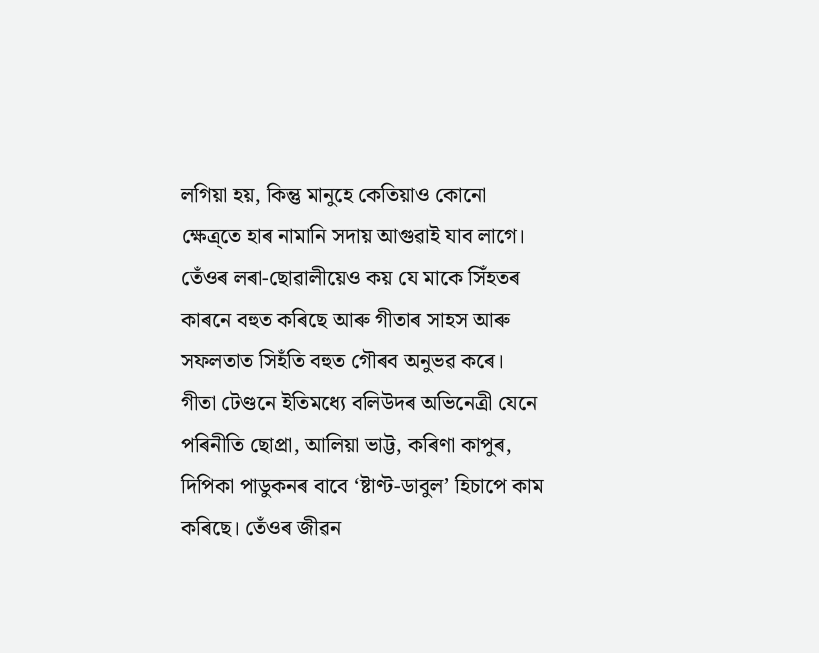লগিয়া হয়, কিন্তু মানুহে কেতিয়াও কোনো ক্ষেত্ৰ্তে হাৰ নামানি সদায় আগুৱাই যাব লাগে। তেঁওৰ লৰা-ছোৱালীয়েও কয় যে মাকে সিঁহতৰ কাৰনে বহুত কৰিছে আৰু গীতাৰ সাহস আৰু সফলতাত সিহঁতি বহুত গৌৰব অনুভৱ কৰে।
গীতা টেণ্ডনে ইতিমধ্যে বলিউদৰ অভিনেত্ৰী যেনে পৰিনীতি ছোপ্ৰা, আলিয়া ভাট্ট, কৰিণা কাপুৰ, দিপিকা পাডুকনৰ বাবে ‘ষ্টাণ্ট-ডাবুল’ হিচাপে কাম কৰিছে। তেঁওৰ জীৱন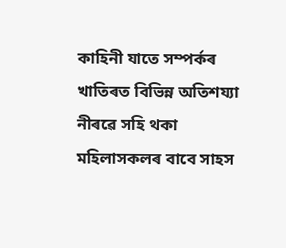কাহিনী যাতে সম্পৰ্কৰ খাতিৰত বিভিন্ন অতিশয্যা নীৰৱে সহি থকা মহিলাসকলৰ বাবে সাহস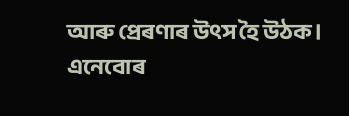আৰু প্ৰেৰণাৰ উৎস হৈ উঠক। এনেবোৰ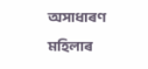অসাধাৰণ মহিলাৰ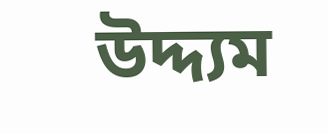উদ্দ্যম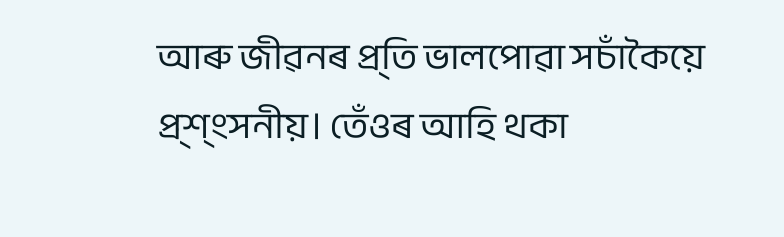আৰু জীৱনৰ প্ৰ্তি ভালপোৱা সচাঁকৈয়ে প্ৰ্শ্ংসনীয়। তেঁওৰ আহি থকা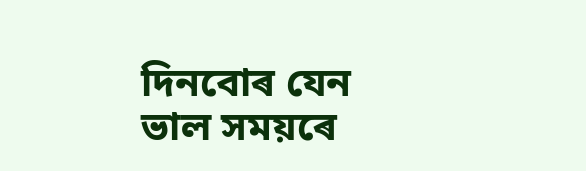দিনবোৰ যেন ভাল সময়ৰে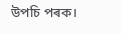উপচি পৰক।